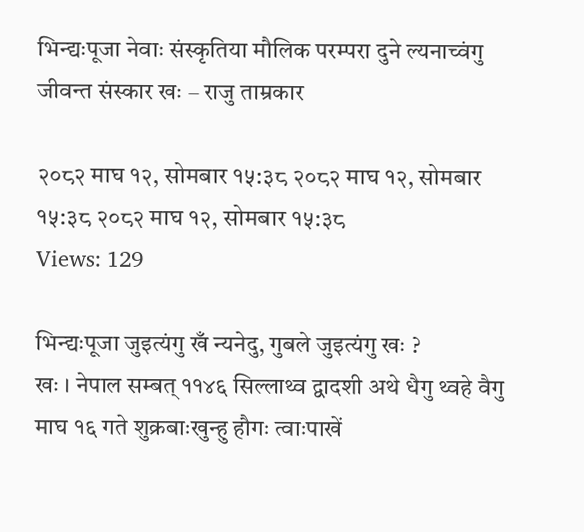भिन्द्यःपूजा नेवाः संस्कृतिया मौलिक परम्परा दुने ल्यनाच्वंगु जीवन्त संस्कार खः – राजु ताम्रकार

२०८२ माघ १२, सोमबार १५:३८ २०८२ माघ १२, सोमबार १५:३८ २०८२ माघ १२, सोमबार १५:३८
Views: 129

भिन्द्यःपूजा जुइत्यंगु खँ न्यनेदु, गुबले जुइत्यंगु खः ?
खः । नेपाल सम्बत् ११४६ सिल्लाथ्व द्वादशी अथे धैगु थ्वहे वैगु माघ १६ गते शुक्रबाःखुन्हु हौगः त्वाःपाखें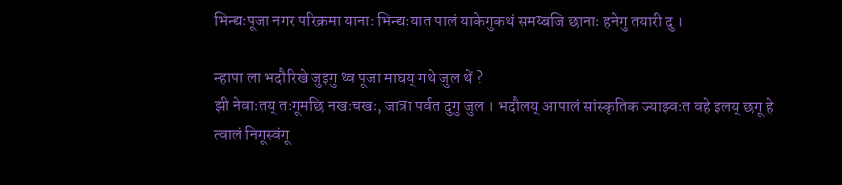भिन्द्यःपूजा नगर परिक्रमा यानाः भिन्द्यःयात पालं याकेगुकथं समय्बजि छानाः हनेगु तयारी दु ।

न्हापा ला भदौरिखे जुइगु थ्व पूजा माघय् गथे जुल थें ?
झी नेवाःतय् तःगूमछि नखःचखः, जात्रा पर्वत दुगु जुल । भदौलय् आपालं सांस्कृतिक ज्याझ्वःत वहे इलय् छगू हे त्वालं निगूस्वंगू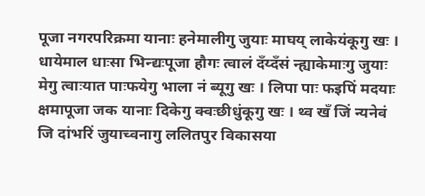पूजा नगरपरिक्रमा यानाः हनेमालीगु जुयाः माघय् लाकेयंकूगु खः ।
धायेमाल धाःसा भिन्द्यःपूजा हौगः त्वालं दँय्दँसं न्ह्याकेमाःगु जुयाः मेगु त्वाःयात पाःफयेगु भाला नं ब्यूगु खः । लिपा पाः फइपिं मदयाः क्षमापूजा जक यानाः दिकेगु क्वःछीधुंकूगु खः । थ्व खँ जिं न्यनेवं जि दांभरिं जुयाच्वनागु ललितपुर विकासया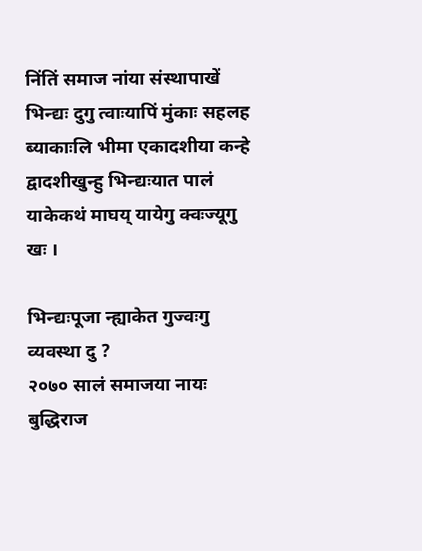निंतिं समाज नांया संस्थापाखें भिन्द्यः दुगु त्वाःयापिं मुंकाः सहलह ब्याकाःलि भीमा एकादशीया कन्हे द्वादशीखुन्हु भिन्द्यःयात पालं याकेकथं माघय् यायेगु क्वःज्यूगु खः ।

भिन्द्यःपूजा न्ह्याकेत गुज्वःगु व्यवस्था दु ?
२०७० सालं समाजया नायः बुद्धिराज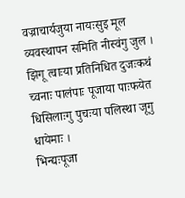वज्राचार्यजुया नायःसुइ मूल व्यवस्थापन समिति नीस्वंगु जुल । झिगू त्वाःया प्रतिनिधित दुजःकथं च्वनाः पालंपाः पूजाया पाःफयेत धिसिलाःगु पुचःया पलिस्था जूगु धायेमाः ।
भिन्द्यःपूजा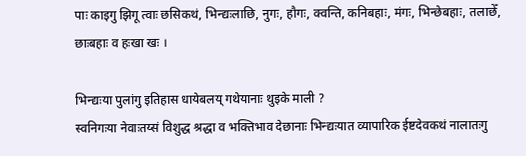पाः काइगु झिगू त्वाः छसिकथं, भिन्द्यःलाछि, नुगः, हौगः, क्वन्ति, कनिबहाः, मंगः, भिन्छेबहाः, तलाछेँ, छाःबहाः व हःखा खः ।

भिन्द्यःया पुलांगु इतिहास धायेबलय् गथेयानाः थुइके माली ?
स्वनिगःया नेवाःतय्सं विशुद्ध श्रद्धा व भक्तिभाव देछानाः भिन्द्यःयात व्यापारिक ईष्टदेवकथं नालातःगु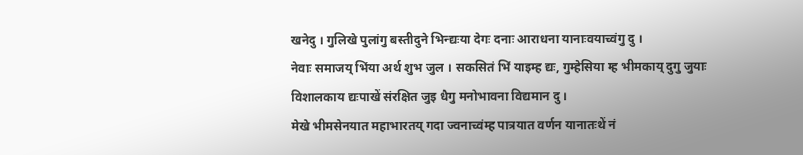खनेदु । गुलिखे पुलांगु बस्तीदुने भिन्द्यःया देगः दनाः आराधना यानाःवयाच्वंगु दु ।
नेवाः समाजय् भिंया अर्थ शुभ जुल । सकसितं भिं याइम्ह द्यः, गुम्हेसिया म्ह भीमकाय् दुगु जुयाः विशालकाय द्यःपाखें संरक्षित जुइ धैगु मनोभावना विद्यमान दु ।
मेखे भीमसेनयात महाभारतय् गदा ज्वनाच्वंम्ह पात्रयात वर्णन यानातःथें नं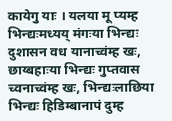कायेगु याः । यलया मू प्यम्ह भिन्द्यःमध्यय् मंगःया भिन्द्यः दुशासन वध यानाच्वंम्ह खः, छाय्बहाःया भिन्द्यः गुप्तवास च्वनाच्वंम्ह खः, भिन्द्यःलाछिया भिन्द्यः हिडिम्बानापं दुम्ह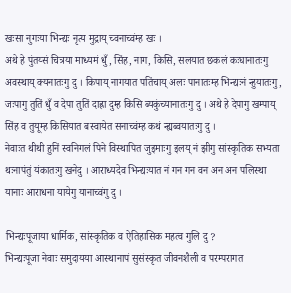खःसा नुगःया भिन्द्यः नृत्य मुद्राय् च्वनाच्वंम्ह खः ।
अथे हे पुंतय्सं चित्रया माध्यमं धुँ, सिंह, नाग, किसि, सलयात छकलं कःघानातःगु अवस्थाय् क्यनातःगु दु । किपाय् नागयात पतिंचाय् अलः पानातःम्ह भिन्द्यःनं न्हुयातःगु, जःपागु तुतिं धुँ व देपा तुतिं दाह्रा दुम्ह किसि ब्यकुंच्यानातःगु दु । अथे हे देपागु खम्पाय् सिंह व तुयूम्ह किसियात बस्वायेत सनाच्वंम्ह कथं न्ह्यब्वयातःगु दु ।
नेवाःत थीथी हुनिं स्वनिगलं पिने विस्थापित जुइमाःगु इलय् नं झीगु सांस्कृतिक सभ्यता थःनापंतुं यंकातःगु खनेदु । आराध्यदेव भिन्द्यःयात नं गन गन वन अन अन पलिस्था यानाः आराधना यायेगु यानाच्वंगु दु ।

भिन्द्यःपूजाया धार्मिक, सांस्कृतिक व ऐतिहासिक महत्व गुलि दु ?
भिन्द्यःपूजा नेवाः समुदायया आस्थानापं सुसंस्कृत जीवनशैली व परम्परागत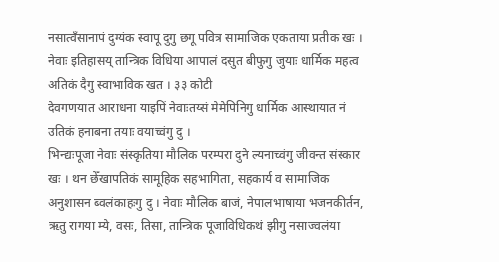नसात्वँसानापं दुग्यंक स्वापू दुगु छगू पवित्र सामाजिक एकताया प्रतीक खः ।
नेवाः इतिहासय् तान्त्रिक विधिया आपालं दसुत बीफुगु जुयाः धार्मिक महत्व अतिकं दैगु स्वाभाविक खत । ३३ कोटी
देवगणयात आराधना याइपिं नेवाःतय्सं मेमेपिनिगु धार्मिक आस्थायात नं उतिकं हनाबना तयाः वयाच्वंगु दु ।
भिन्द्यःपूजा नेवाः संस्कृतिया मौलिक परम्परा दुने ल्यनाच्वंगु जीवन्त संस्कार खः । थन छेँखापतिकं सामूहिक सहभागिता, सहकार्य व सामाजिक अनुशासन ब्वलंकाहःगु दु । नेवाः मौलिक बाजं, नेपालभाषाया भजनकीर्तन, ऋतु रागया म्ये, वसः, तिसा, तान्त्रिक पूजाविधिकथं झीगु नसाज्वलंया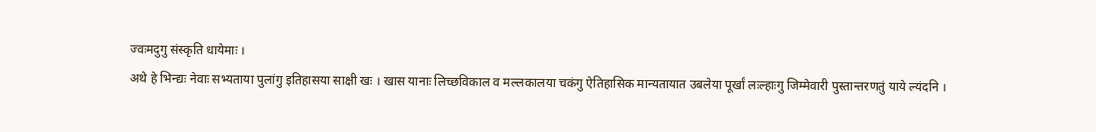ज्वःमदुगु संस्कृति धायेमाः ।
अथे हे भिन्द्यः नेवाः सभ्यताया पुलांगु इतिहासया साक्षी खः । खास यानाः लिच्छविकाल व मल्लकालया चकंगु ऐतिहासिक मान्यतायात उबलेया पूर्खां लःल्हाःगु जिम्मेवारी पुस्तान्तरणतुं याये ल्यंदनि ।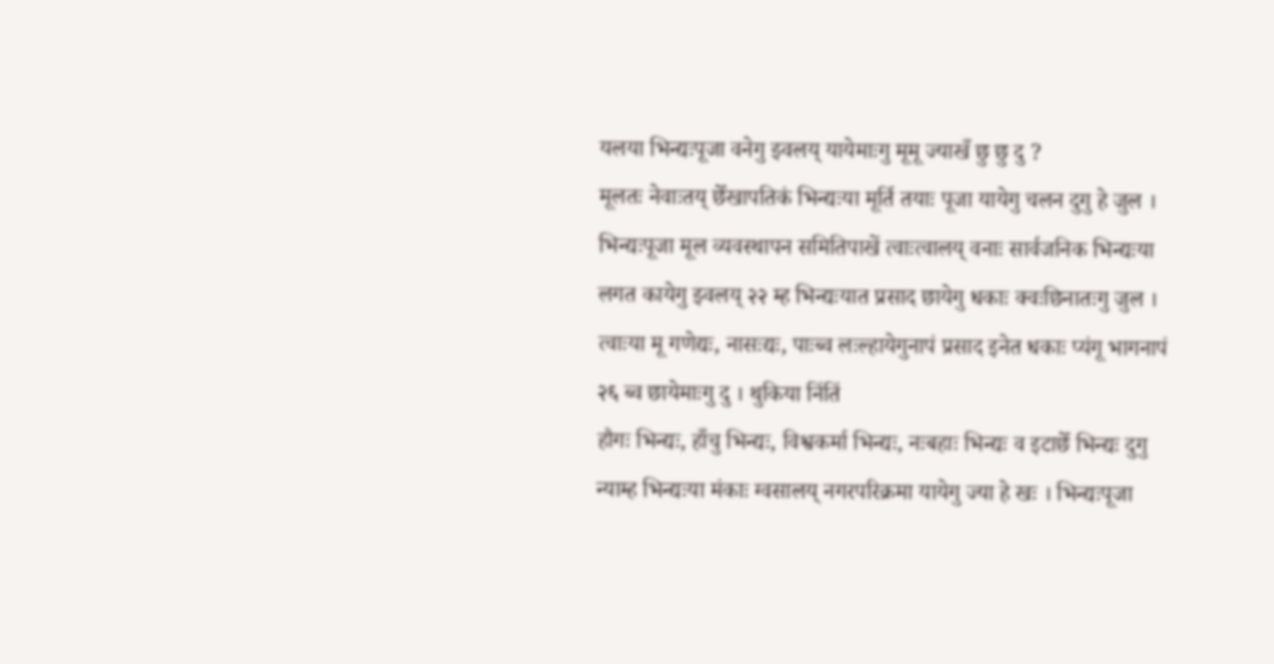यलया भिन्द्यःपूजा वनेगु झ्वलय् यायेमाःगु मूमू ज्याखँ छु छु दु ?
मूलतः नेवाःतय् छेँखापतिकं भिन्द्यःया मूर्ति तयाः पूजा यायेगु चलन दुगु हे जुल । भिन्द्यःपूजा मूल व्यवस्थापन समितिपाखें त्वाःत्वालय् वनाः सार्वजनिक भिन्द्यःया लगत कायेगु झ्वलय् २२ म्ह भिन्द्यःयात प्रसाद छायेगु धकाः क्वःछिनातःगु जुल ।
त्वाःया मू गणेद्यः, नासःद्यः, पाःब्व लःल्हायेगुनापं प्रसाद इनेत धकाः प्यंगू भागनापं २६ ब्व छायेमाःगु दु । थुकिया निंतिं
हौगः भिन्द्यः, हाँचु भिन्द्यः, विश्वकर्मा भिन्द्यः, नःबहाः भिन्द्यः व इटाछेँ भिन्द्यः दुगु न्याम्ह भिन्द्यःया मंकाः ग्वसालय् नगरपरिक्रमा यायेगु ज्या हे खः । भिन्द्यःपूजा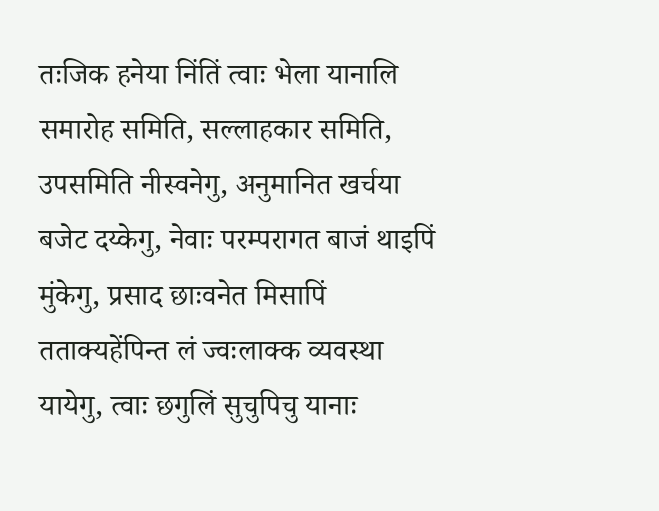तःजिक हनेया निंतिं त्वाः भेला यानालि समारोह समिति, सल्लाहकार समिति, उपसमिति नीस्वनेगु, अनुमानित खर्चया बजेट दय्केगु, नेवाः परम्परागत बाजं थाइपिं मुंकेगु, प्रसाद छाःवनेत मिसापिं तताक्यहेंपिन्त लं ज्वःलाक्क व्यवस्था यायेगु, त्वाः छगुलिं सुचुपिचु यानाः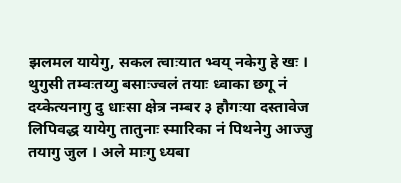झलमल यायेगु, सकल त्वाःयात भ्वय् नकेगु हे खः ।
थुगुसी तम्वःतय्गु बसाःज्वलं तयाः ध्वाका छगू नं दय्केत्यनागु दु धाःसा क्षेत्र नम्बर ३ हौगःया दस्तावेज लिपिवद्ध यायेगु तातुनाः स्मारिका नं पिथनेगु आज्जु तयागु जुल । अले माःगु ध्यबा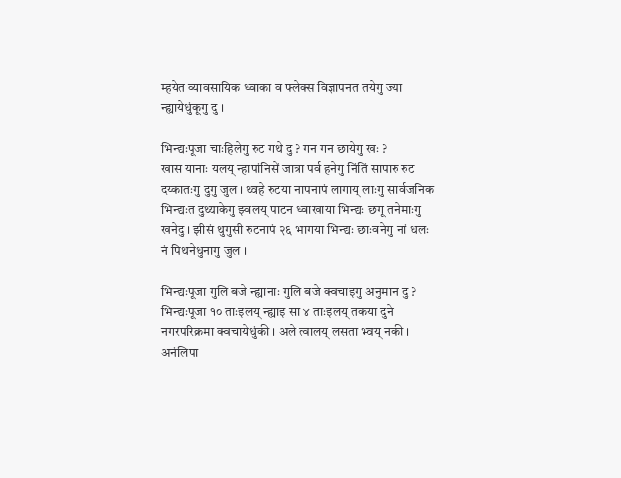म्हयेत व्यावसायिक ध्वाका व फ्लेक्स विज्ञापनत तयेगु ज्या न्ह्यायेधुंकूगु दु ।

भिन्द्यःपूजा चाःहिलेगु रुट गथे दु ? गन गन छायेगु खः ?
खास यानाः यलय् न्हापांनिसें जात्रा पर्व हनेगु निंतिं सापारु रुट दय्कातःगु दुगु जुल । थ्वहे रुटया नापनापं लागाय् लाःगु सार्वजनिक भिन्द्यःत दुथ्याकेगु झ्वलय् पाटन ध्वाखाया भिन्द्यः छगू तनेमाःगु खनेदु । झीसं थुगुसी रुटनापं २६ भागया भिन्द्यः छाःवनेगु नां धलः नं पिथनेधुनागु जुल ।

भिन्द्यःपूजा गुलि बजे न्ह्यानाः गुलि बजे क्वचाइगु अनुमान दु ?
भिन्द्यःपूजा १० ताःइलय् न्ह्याइ सा ४ ताःइलय् तकया दुने नगरपरिक्रमा क्वचायेधुंकी । अले त्वालय् लसता भ्वय् नकी । अनंलिपा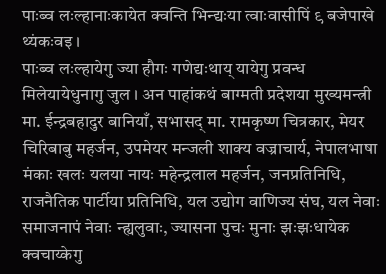पाःब्व लःल्हानाःकायेत क्वन्ति भिन्द्यःया त्वाःवासीपिं ९ बजेपाखे थ्यंकःवइ ।
पाःब्व लःल्हायेगु ज्या हौगः गणेद्यःथाय् यायेगु प्रवन्ध मिलेयायेधुनागु जुल । अन पाहांकथं बाग्मती प्रदेशया मुख्यमन्त्री
मा. ईन्द्रबहादुर बानियाँ, सभासद् मा. रामकृष्ण चित्रकार, मेयर चिरिबाबु महर्जन, उपमेयर मन्जली शाक्य वज्राचार्य, नेपालभाषा मंकाः खलः यलया नायः महेन्द्रलाल महर्जन, जनप्रतिनिधि, राजनैतिक पार्टीया प्रतिनिधि, यल उद्योग वाणिज्य संघ, यल नेवाः समाजनापं नेवाः न्ह्यलुवाः, ज्यासना पुचः मुनाः झःझःधायेक क्वचाय्केगु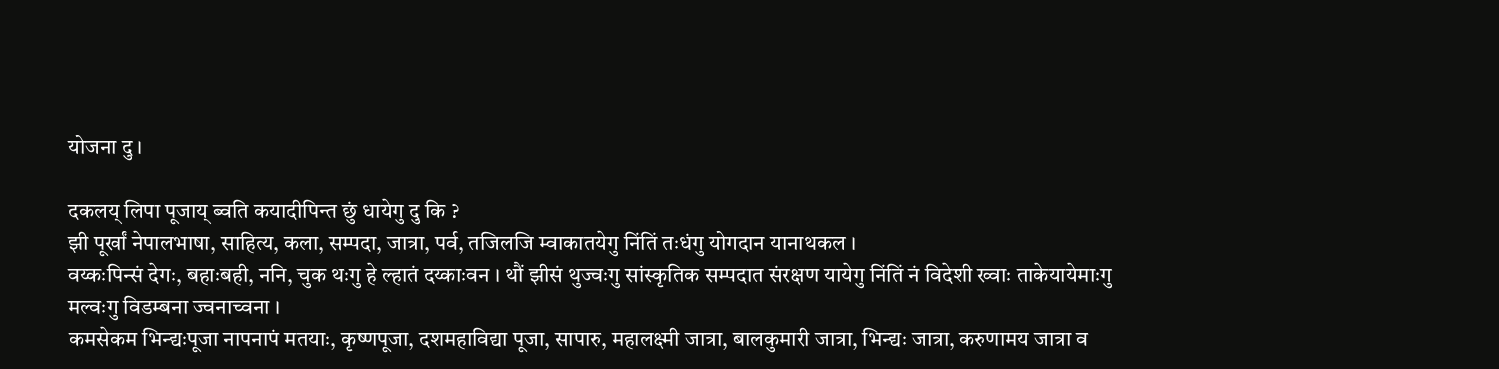योजना दु ।

दकलय् लिपा पूजाय् ब्वति कयादीपिन्त छुं धायेगु दु कि ?
झी पूर्खां नेपालभाषा, साहित्य, कला, सम्पदा, जात्रा, पर्व, तजिलजि म्वाकातयेगु निंतिं तःधंगु योगदान यानाथकल ।
वय्कःपिन्सं देगः, बहाःबही, ननि, चुक थःगु हे ल्हातं दय्काःवन । थौं झीसं थुज्वःगु सांस्कृतिक सम्पदात संरक्षण यायेगु निंतिं नं विदेशी ख्वाः ताकेयायेमाःगु मल्वःगु विडम्बना ज्वनाच्वना ।
कमसेकम भिन्द्यःपूजा नापनापं मतयाः, कृष्णपूजा, दशमहाविद्या पूजा, सापारु, महालक्ष्मी जात्रा, बालकुमारी जात्रा, भिन्द्यः जात्रा, करुणामय जात्रा व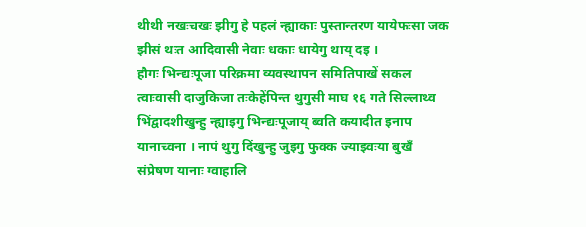थीथी नखःचखः झीगु हे पहलं न्ह्याकाः पुस्तान्तरण यायेफःसा जक झीसं थःत आदिवासी नेवाः धकाः धायेगु थाय् दइ ।
हौगः भिन्द्यःपूजा परिक्रमा व्यवस्थापन समितिपाखें सकल त्वाःवासी दाजुकिजा तःकेहेंपिन्त थुगुसी माघ १६ गते सिल्लाथ्व भिंद्वादशीखुन्हु न्ह्याइगु भिन्द्यःपूजाय् ब्वति कयादीत इनाप यानाच्वना । नापं थुगु दिंखुन्हु जुइगु फुक्क ज्याझ्वःया बुखँ संप्रेषण यानाः ग्वाहालि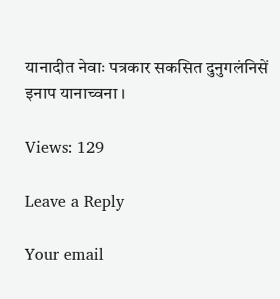यानादीत नेवाः पत्रकार सकसित दुनुगलंनिसें इनाप यानाच्वना ।

Views: 129

Leave a Reply

Your email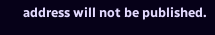address will not be published.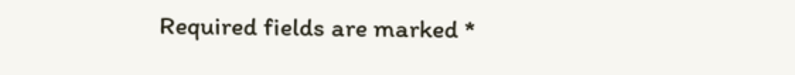Required fields are marked *